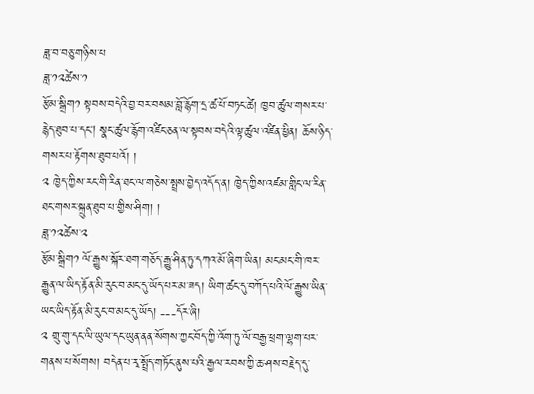ཟླ་བ་བཅུ་གཉིས་པ
ཟླ་༡༢ཚེས་༡
རྩོམ་སྒྲིག༡ སྟབས་བདེའི་བྱ་བར་བསམ་བློ་རྙོག་དྲ་ཚ་པོ་བཏང་ཚེ། ཁྱབ་ཚུལ་གསར་པ་རྙེད་ཐུབ་པ་དང། སྣང་ཚུལ་རྙོག་འཛིང་ཅན་ལ་སྟབས་བདེའི་ལྟ་ཚུལ་འཛིན་ཕྱིན། ཆོས་ཉིད་གསར་པ་རྟོགས་ཐུབ་པའོ། །
༢ ཁྱེད་ཀྱིས་རང་གི་རིན་ཐང་ལ་གཅེས་སྤྲས་བྱེད་འདོད་ན། ཁྱེད་ཀྱིས་འཛམ་གླིང་ལ་རིན་ཐང་གསར་སྐྲུན་ཐུབ་པ་གྱིས་ཤིག། །
ཟླ་༡༢ཚེས་༢
རྩོམ་སྒྲིག༡ ལོ་རྒྱུས་སྐོར་ཐག་གཅོད་རྒྱུ་ཤིན་ཏུ་དཀའ་མོ་ཞིག་ཡིན། མང་མང་གི་ཁར་རྒྱུན་ལ་ཡིད་རྟོན་མི་རུང་བ་མང་དུ་ཡོད་པར་མ་ཟད། ཡིག་ཚང་དུ་བཀོད་པའི་ལོ་རྒྱུས་ཡིན་ཡང་ཡིད་རྟོན་མི་རུང་བ་མང་དུ་ཡོད། ---དོར་ཞི།
༢ གྲུ་གུ་དང་ལི་ཡུལ་དང་ཡུན་ནན་སོགས་ཀྱང་བོད་ཀྱི་འོག་ཏུ་ལོ་བརྒྱ་ཕྲག་ལྷག་པར་གནས་པ་སོགས། བདེན་པ་རྭ་སྤྲོད་གཏོང་ནུས་པའི་རྒྱལ་རབས་ཀྱི་ཆ་ཤས་བརྗེད་དུ་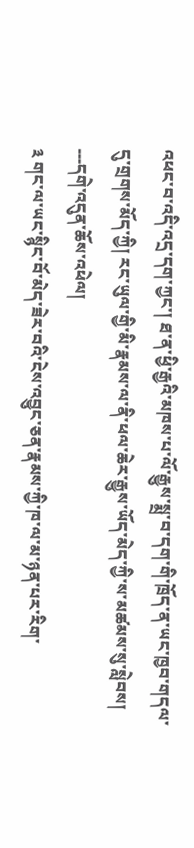འཕང་བ་འདི་འདྲ་དག་ཀྱང་། ཐ་ན་ཕྱི་རྒྱའི་མཁས་པ་ལོ་རྒྱུས་སྨྲ་བ་དག་གི་ཁྲོད་ན་ཡང་ཁྱབ་གདལ་དུ་གྲགས་མོད་ཀྱི། རང་ཡུལ་གྱི་མི་རྣམས་ལ་ནི་ཕལ་ཆེར་རྒྱུས་ཡོད་མེད་ཀྱི་ས་མཚམས་སུ་སླེབས། ---དགེ་འདུན་ཆོས་འཕེལ།
༣ གང་ལ་ཡང་སྙིང་བོ་མེད་ཟེར་བའི་ངེས་འབྱུང་ཅན་རྣམས་ཀྱི་ཁ་ལ་མ་ཉན་པར་རིག་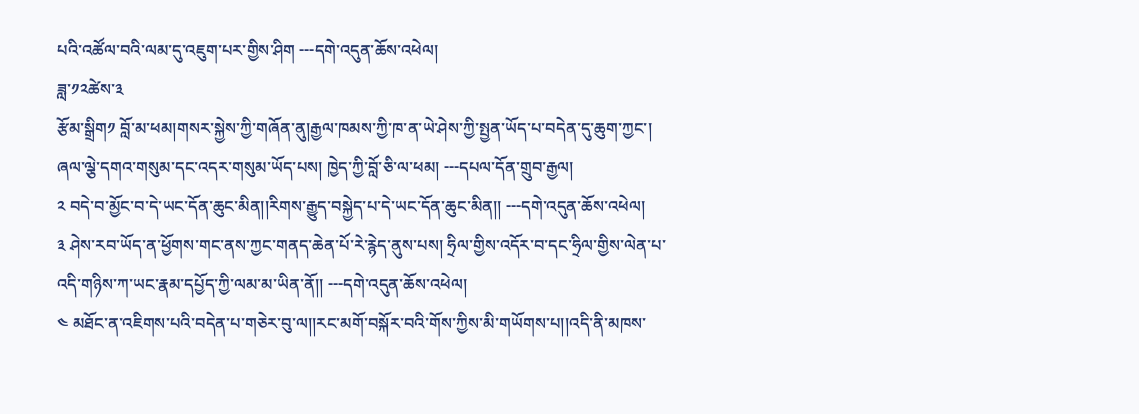པའི་འཚོལ་བའི་ལམ་དུ་འཇུག་པར་གྱིས་ཤིག ---དགེ་འདུན་ཆོས་འཕེལ།
ཟླ་༡༢ཚེས་༣
རྩོམ་སྒྲིག༡ བློ་མ་ཕམ།གསར་སྐྱེས་ཀྱི་གཞོན་ནུ།རྒྱལ་ཁམས་ཀྱི་ཁ་ན་ཡེ་ཤེས་ཀྱི་སྤྱན་ཡོད་པ་བདེན་དུ་ཆུག་ཀྱང་། ཞལ་ལྕེ་དགའ་གསུམ་དང་འདར་གསུམ་ཡོད་པས། ཁྱེད་ཀྱི་བློ་ཅི་ལ་ཕམ། ---དཔལ་དོན་གྲུབ་རྒྱལ།
༢ བདེ་བ་མྱོང་བ་དེ་ཡང་དོན་ཆུང་མིན།།རིགས་རྒྱུད་བསྐྱེད་པ་དེ་ཡང་དོན་ཆུང་མིན།། ---དགེ་འདུན་ཆོས་འཕེལ།
༣ ཤེས་རབ་ཡོད་ན་ཕྱོགས་གང་ནས་ཀྱང་གནད་ཆེན་པོ་རེ་རྙེད་ནུས་པས། ཧྲིལ་གྱིས་འདོར་བ་དང་ཧྲིལ་གྱིས་ལེན་པ་འདི་གཉིས་ཀ་ཡང་རྣམ་དཔྱོད་ཀྱི་ལམ་མ་ཡིན་ནོ།། ---དགེ་འདུན་ཆོས་འཕེལ།
༤ མཐོང་ན་འཇིགས་པའི་བདེན་པ་གཅེར་བུ་ལ།།རང་མགོ་བསྐོར་བའི་གོས་ཀྱིས་མི་གཡོགས་པ།།འདི་ནི་མཁས་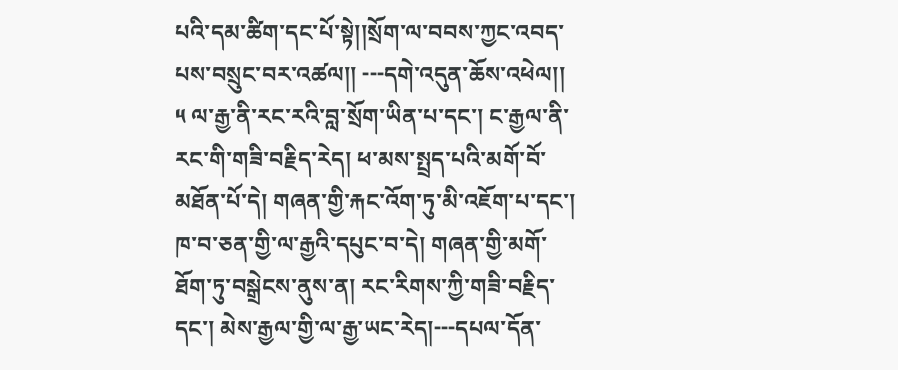པའི་དམ་ཚིག་དང་པོ་སྟེ།།སྲོག་ལ་བབས་ཀྱང་འབད་པས་བསྲུང་བར་འཚལ།། ---དགེ་འདུན་ཆོས་འཕེལ།།
༥ ལ་རྒྱ་ནི་རང་རའི་བླ་སྲོག་ཡིན་པ་དང་། ང་རྒྱལ་ནི་རང་གི་གཟི་བརྗིད་རེད། ཕ་མས་སྤྲད་པའི་མགོ་བོ་མཐོན་པོ་དེ། གཞན་གྱི་རྐང་འོག་ཏུ་མི་འཇོག་པ་དང་། ཁ་བ་ཅན་གྱི་ལ་རྒྱའི་དཔུང་བ་དེ། གཞན་གྱི་མགོ་ཐོག་ཏུ་བསྒྲེངས་ནུས་ན། རང་རིགས་ཀྱི་གཟི་བརྗིད་དང་། མེས་རྒྱལ་གྱི་ལ་རྒྱ་ཡང་རེད།---དཔལ་དོན་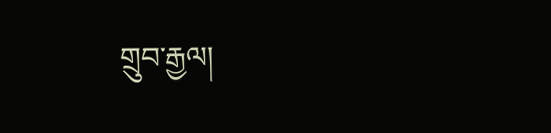གྲུབ་རྒྱལ།